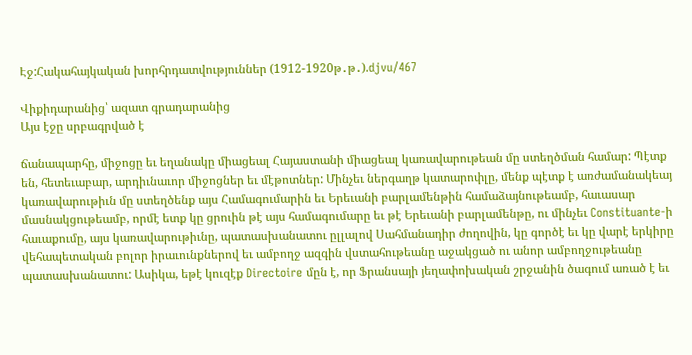Էջ:Հակահայկական խորհրդատվություններ (1912-1920թ․թ․).djvu/467

Վիքիդարանից՝ ազատ գրադարանից
Այս էջը սրբագրված է

ճանապարհը, միջոցը եւ եղանակը միացեալ Հայաստանի միացեալ կառավարութեան մը ստեղծման համար: Պէտք են, հետեւաբար, արդիւնաւոր միջոցներ եւ մէթոտներ: Մինչեւ ներգաղթ կատարոփլը, մենք պէտք է առժամանակեայ կառավարութիւն մը ստեղծենք այս Համագումարին եւ Երեւանի բարլամենթին համաձայնութեամբ, հաւասար մասնակցութեամբ, որմէ ետք կը ցրուին թէ այս համագումարը եւ թէ Երեւանի բարլամենթը, ու մինչեւ Constituante-ի հաւաքումը, այս կառավարութիւնը, պատասխանատու ըլլալով Սահմանադիր ժողովին, կը գործէ եւ կը վարէ երկիրը վեհապետական բոլոր իրաւունքներով եւ ամբողջ ազգին վստահութեանը աջակցած ու անոր ամբողջութեանը պատասխանատու: Ասիկա, եթէ կուզէք Directoire մըն է, որ Ֆրանսայի յեղափոխական շրջանին ծագում առած է եւ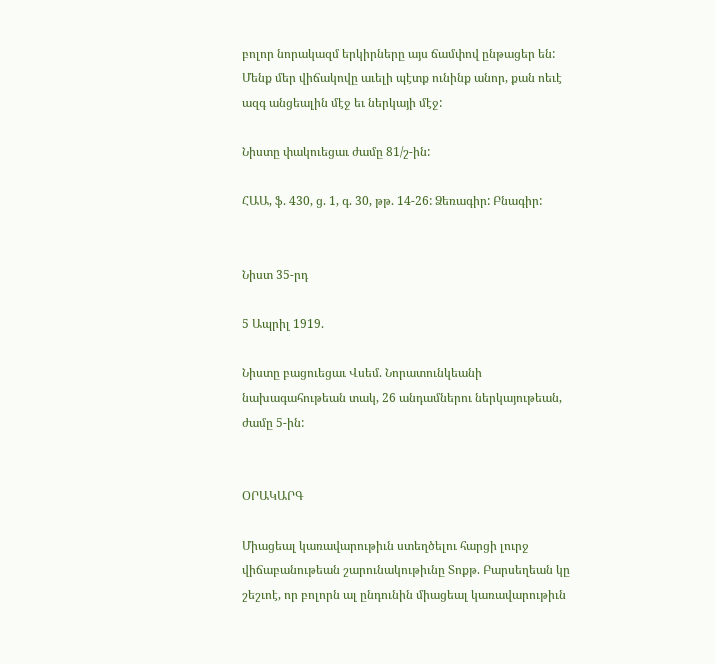բոլոր նորակազմ երկիրները այս ճամփով ընթացեր են: Մենք մեր վիճակովը աւելի պէտք ունինք անոր, քան ոեւէ ազգ անցեալին մէջ եւ ներկայի մէջ:

Նիստը փակուեցաւ ժամը 81/շ-ին:

ՀԱԱ, ֆ. 430, ց. 1, գ. 30, թթ. 14-26: Ձեռագիր: Բնագիր:


Նիստ 35-րդ

5 Ապրիլ 1919.

Նիստը բացուեցաւ Վսեմ. Նորատունկեանի նախագահութեան տակ, 26 անդամներու ներկայութեան, ժամը 5-ին:


ՕՐԱԿԱՐԳ

Միացեալ կառավարութիւն ստեղծելու հարցի լուրջ վիճաբանութեան շարունակութիւնը Տոքթ. Բարսեղեան կը շեշւոէ, որ բոլորն ալ ընդունին միացեալ կառավարութիւն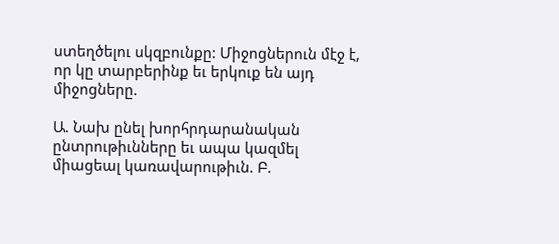ստեղծելու սկզբունքը: Միջոցներուն մէջ է, որ կը տարբերինք եւ երկուք են այդ միջոցները.

Ա. Նախ ընել խորհրդարանական ընտրութիւնները եւ ապա կազմել միացեալ կառավարութիւն. Բ.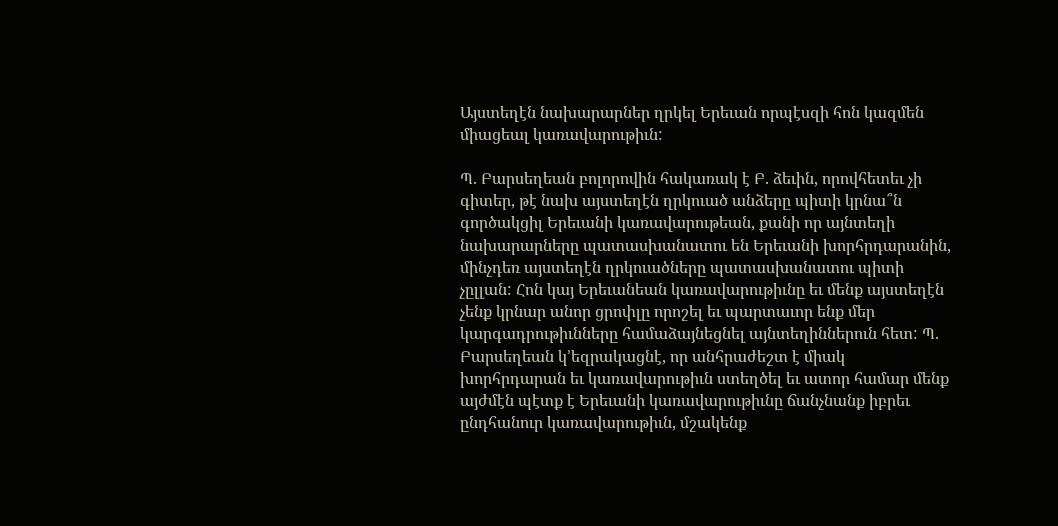Այստեղէն նախարարներ ղրկել Երեւան որպէսզի հոն կազմեն միացեալ կառավարութիւն:

Պ. Բարսեղեան բոլորովին հակառակ է Բ. ձեւին, որովհետեւ չի գիտեր, թէ նախ այստեղէն ղրկուած անձերը պիտի կրնա՞ն գործակցիլ Երեւանի կառավարութեան, քանի որ այնտեղի նախարարները պատասխանատու են Երեւանի խորհրդարանին, մինչդեռ այստեղէն ղրկուածները պատասխանատու պիտի չըլլան: Հոն կայ Երեւանեան կառավարութիւնը եւ մենք այստեղէն չենք կրնար անոր ցրոփլը որոշել եւ պարտաւոր ենք մեր կարգադրութիւնները համաձայնեցնել այնտեղիններուն հետ: Պ. Բարսեղեան կ՚եզրակացնէ, որ անհրաժեշտ է միակ խորհրդարան եւ կառավարութիւն ստեղծել եւ ատոր համար մենք այժմէն պէտք է Երեւանի կառավարութիւնը ճանչնանք իբրեւ ընդհանուր կառավարութիւն, մշակենք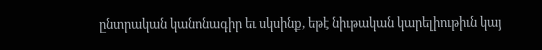ընտրական կանոնագիր եւ սկսինք, եթէ նիւթական կարելիութիւն կայ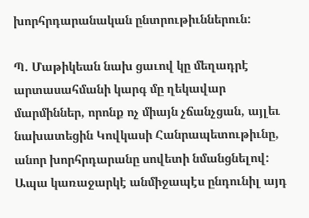խորհրդարանական ընտրութիւններուն:

Պ. Մաթիկեան նախ ցաւով կը մեղադրէ արտասահմանի կարգ մը ղեկավար մարմիններ, որոնք ոչ միայն չճանչցան, այլեւ նախատեցին Կովկասի Հանրապետութիւնը, անոր խորհրդարանը սովետի նմանցնելով: Ապա կառաջարկէ անմիջապէս ընդունիլ այդ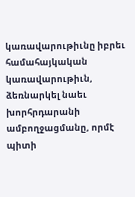կառավարութիւնը իբրեւ համահայկական կառավարութիւն, ձեռնարկել նաեւ խորհրդարանի ամբողջացմանը, որմէ պիտի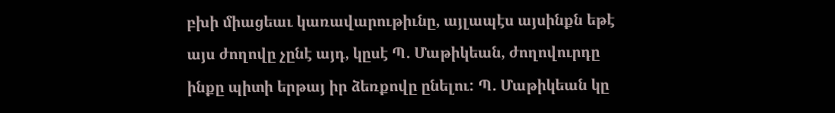բխի միացեաւ կառավարութիւնը, այլապէս այսինքն եթէ այս ժողովը չընէ այդ, կըսէ Պ. Մաթիկեան, ժողովուրդը ինքը պիտի երթայ իր ձեռքովը ընելու: Պ. Մաթիկեան կը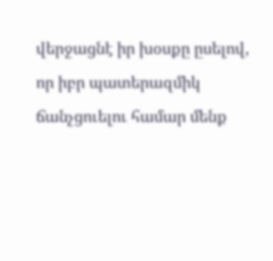վերջացնէ իր խօսքը ըսելով, որ իբր պատերազմիկ ճանչցուելու համար մենք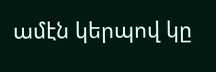ամէն կերպով կը